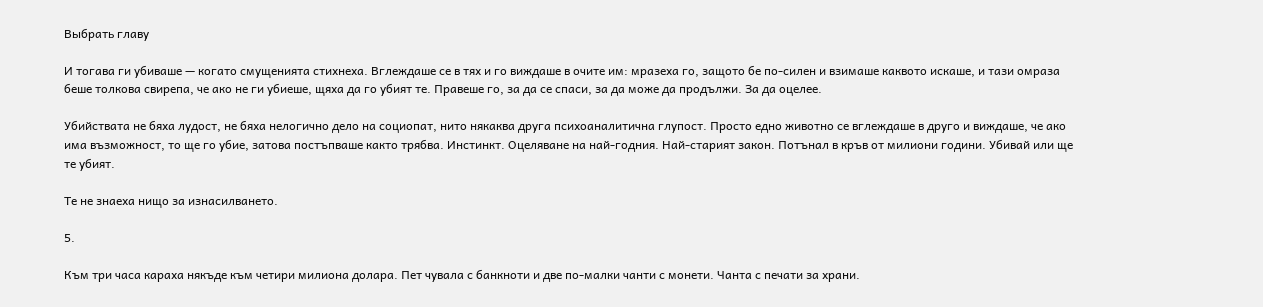Выбрать главу

И тогава ги убиваше — когато смущенията стихнеха. Вглеждаше се в тях и го виждаше в очите им: мразеха го, защото бе по-силен и взимаше каквото искаше, и тази омраза беше толкова свирепа, че ако не ги убиеше, щяха да го убият те. Правеше го, за да се спаси, за да може да продължи. За да оцелее.

Убийствата не бяха лудост, не бяха нелогично дело на социопат, нито някаква друга психоаналитична глупост. Просто едно животно се вглеждаше в друго и виждаше, че ако има възможност, то ще го убие, затова постъпваше както трябва. Инстинкт. Оцеляване на най-годния. Най-старият закон. Потънал в кръв от милиони години. Убивай или ще те убият.

Те не знаеха нищо за изнасилването.

5.

Към три часа караха някъде към четири милиона долара. Пет чувала с банкноти и две по-малки чанти с монети. Чанта с печати за храни.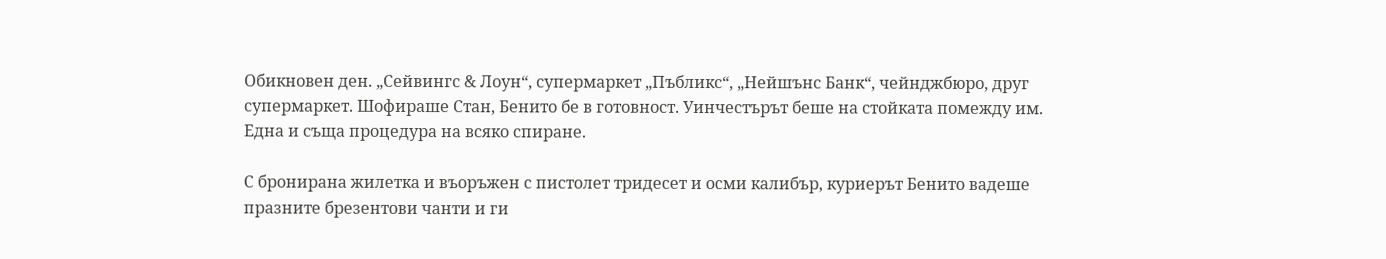Обикновен ден. „Сейвингс & Лоун“, супермаркет „Пъбликс“, „Нейшънс Банк“, чейнджбюро, друг супермаркет. Шофираше Стан, Бенито бе в готовност. Уинчестърът беше на стойката помежду им. Една и съща процедура на всяко спиране.

С бронирана жилетка и въоръжен с пистолет тридесет и осми калибър, куриерът Бенито вадеше празните брезентови чанти и ги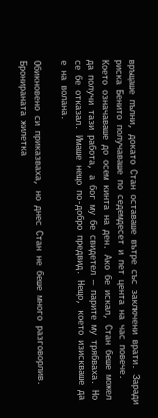връщаше пълни, докато Стан оставаше вътре със заключени врати. Заради риска Бенито получаваше по седемдесет и пет цента на час повече. Което означаваше до осем кинта на ден. Ако бе искал, Стан беше можел да получи тази работа, а бог му бе свидетел — парите му трябваха. Но се бе отказал. Имаше нещо по-добро предвид. Нещо, което изискваше да е на волана.

Обикновено си приказваха, но днес Стан не беше много разговорлив. Бронираната жилетка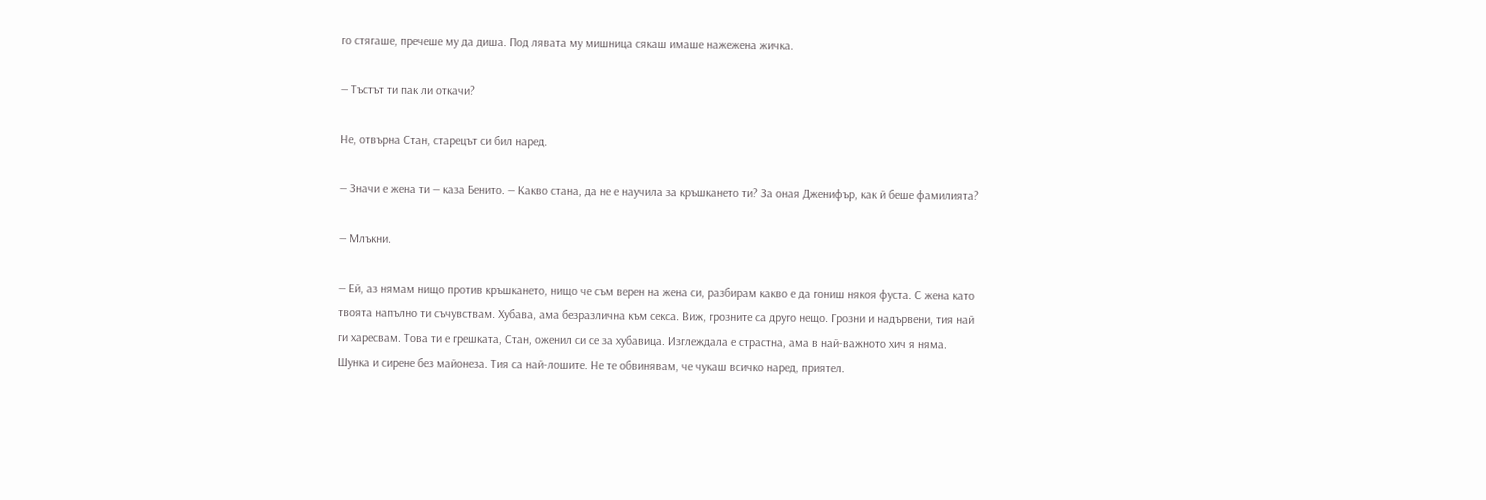го стягаше, пречеше му да диша. Под лявата му мишница сякаш имаше нажежена жичка.

— Тъстът ти пак ли откачи?

Не, отвърна Стан, старецът си бил наред.

— Значи е жена ти — каза Бенито. — Какво стана, да не е научила за кръшкането ти? За оная Дженифър, как й беше фамилията?

— Млъкни.

— Ей, аз нямам нищо против кръшкането, нищо че съм верен на жена си, разбирам какво е да гониш някоя фуста. С жена като твоята напълно ти съчувствам. Хубава, ама безразлична към секса. Виж, грозните са друго нещо. Грозни и надървени, тия най ги харесвам. Това ти е грешката, Стан, оженил си се за хубавица. Изглеждала е страстна, ама в най-важното хич я няма. Шунка и сирене без майонеза. Тия са най-лошите. Не те обвинявам, че чукаш всичко наред, приятел.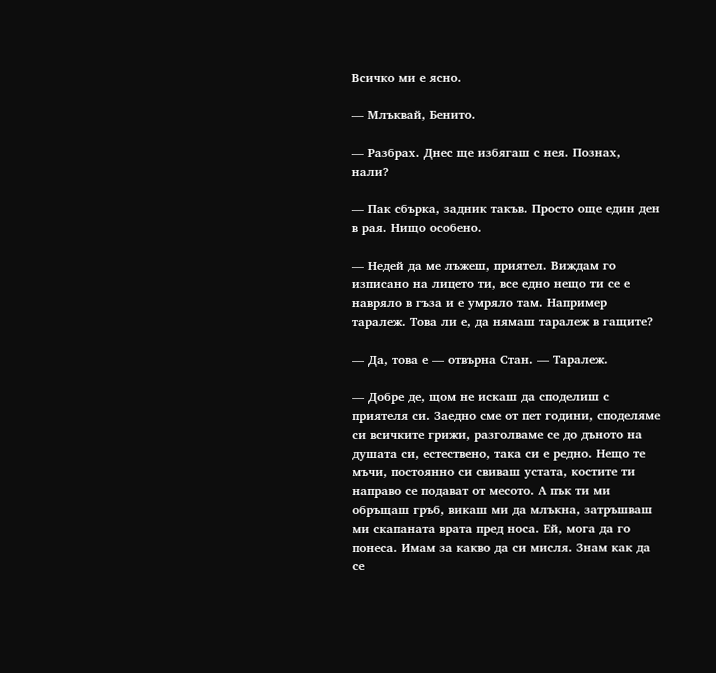Всичко ми е ясно.

— Млъквай, Бенито.

— Разбрах. Днес ще избягаш с нея. Познах, нали?

— Пак сбърка, задник такъв. Просто още един ден в рая. Нищо особено.

— Недей да ме лъжеш, приятел. Виждам го изписано на лицето ти, все едно нещо ти се е навряло в гъза и е умряло там. Например таралеж. Това ли е, да нямаш таралеж в гащите?

— Да, това е — отвърна Стан. — Таралеж.

— Добре де, щом не искаш да споделиш с приятеля си. Заедно сме от пет години, споделяме си всичките грижи, разголваме се до дъното на душата си, естествено, така си е редно. Нещо те мъчи, постоянно си свиваш устата, костите ти направо се подават от месото. А пък ти ми обръщаш гръб, викаш ми да млъкна, затръшваш ми скапаната врата пред носа. Ей, мога да го понеса. Имам за какво да си мисля. Знам как да се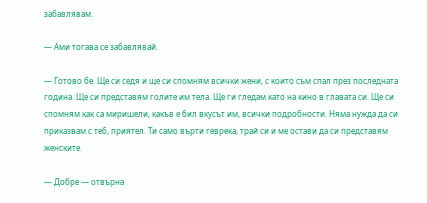забавлявам.

— Ами тогава се забавлявай.

— Готово бе. Ще си седя и ще си спомням всички жени, с които съм спал през последната година. Ще си представям голите им тела. Ще ги гледам като на кино в главата си. Ще си спомням как са миришели, какъв е бил вкусът им, всички подробности. Няма нужда да си приказвам с теб, приятел. Ти само върти геврека, трай си и ме остави да си представям женските.

— Добре — отвърна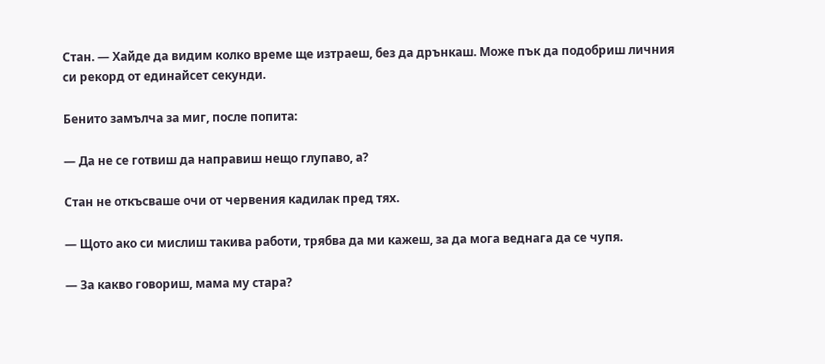Стан. — Хайде да видим колко време ще изтраеш, без да дрънкаш. Може пък да подобриш личния си рекорд от единайсет секунди.

Бенито замълча за миг, после попита:

— Да не се готвиш да направиш нещо глупаво, а?

Стан не откъсваше очи от червения кадилак пред тях.

— Щото ако си мислиш такива работи, трябва да ми кажеш, за да мога веднага да се чупя.

— За какво говориш, мама му стара?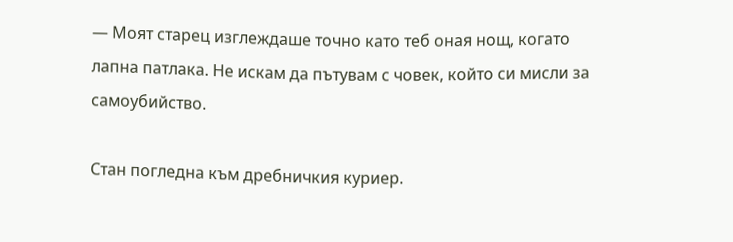— Моят старец изглеждаше точно като теб оная нощ, когато лапна патлака. Не искам да пътувам с човек, който си мисли за самоубийство.

Стан погледна към дребничкия куриер.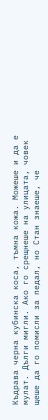Къдрава черна кубинска коса, тъмна кожа. Можеше и да е мулат. Дълги мигли. Ако го срещнеше на улицата, човек щеше да го помисли за педал, но Стан знаеше, че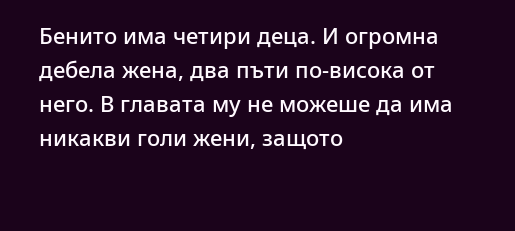Бенито има четири деца. И огромна дебела жена, два пъти по-висока от него. В главата му не можеше да има никакви голи жени, защото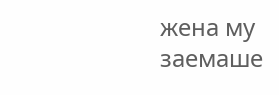жена му заемаше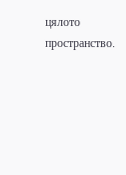цялото пространство.